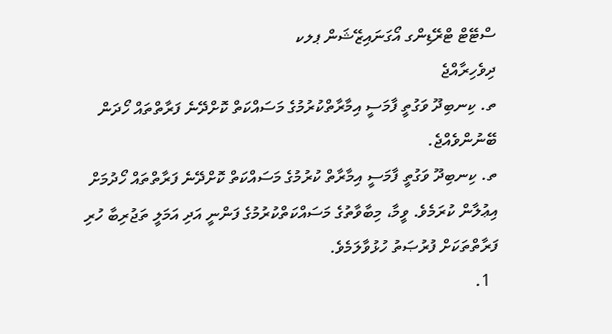ސްޓޭޓް ޓްރޭޑިންގ އޯގަނައިޒޭޝަން ޕލކ
ދިވެހިރާއްޖެ
ތ. ކިނބިދޫ ވަގުތީ ފާމަސީ އިމާރާތްކުރުމުގެ މަސައްކަތް ކޮށްދޭނެ ފަރާތްތައް ހޯދަން ބޭނުންވެއްޖެ.
ތ. ކިނބިދޫ ވަގުތީ ފާމަސީ އިމާރާތް ކުރުމުގެ މަސައްކަތް ކޮށްދޭނެ ފަރާތްތައް ހޯދުމަށް އިޢުލާން ކުރަމެވެ. ވީމާ، މިބާވާތުގެ މަސައްކަތްކުރުމުގެ ފަންނީ އަދި އަމަލީ ތަޖުރިބާ ހުރި ފަރާތްތަކަށް ފުރުޞަތު ހުޅުވާލަމެވެ.
  1.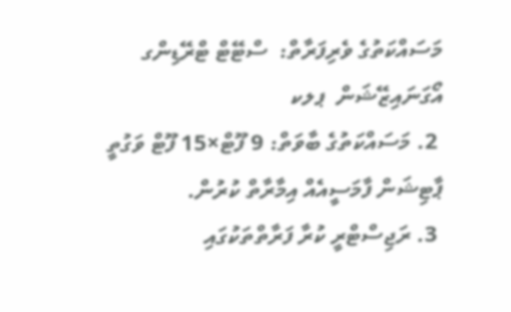މަސައްކަތުގެ ވެރިފަރާތް:  ސްޓޭޓް ޓްރޭޑިންގ އޯގަނައިޒޭޝަން  ޕލކ
 2. މަސައްކަތުގެ ބާވަތް: 9 ފޫޓް×15 ފޫޓް ވަގުތީ ޕާޓިޝަން ފާމަސީއެއް އިމާރާތް ކުރުން.
 3. ރަޖިސްޓްރީ ކުރާ ފަރާތްތަކުގައި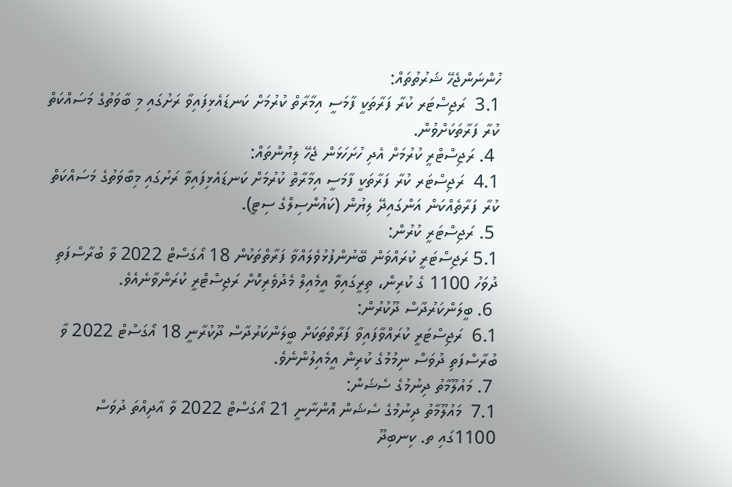ހުންނަންޖެހޭ ޝަރުތުތައް:
3.1  ރަޖިސްޓަރ ކުރާ ފަރާތަކީ ފާމަސީ އިމާރާތް ކުރުމަށް ކަނޑައެޅިފައިވާ ރަށުގައި މި ބާވަތުގެ މަސައްކަތް ކުރާ ފަރާތަކަށްވުން.
 4. ރަޖިސްޓްރީ ކުރުމަށް އެދި ހުށަހަޅަން ޖެހޭ ލިޔުންތައް:
4.1  ރަޖިސްޓަރ ކުރާ ފަރާތަކީ ފާމަސީ އިމާރާތް ކުރުމަށް ކަނޑައެޅިފައިވާ ރަށުގައި މިބާވަތުގެ މަސައްކަތް ކުރާ ފަރާތެއްކަން އަންގައިދޭ ލިޔުން (ކައުންސިލްގެ ސިޓީ).
 5. ރަޖިސްޓަރީ ކުރުން:
5.1 ރަޖިސްޓަރީ ކުރައްވަން ބޭނުންފުޅުވެލައްވާ ފަރާތްތަކުން 18 އޯގަސްޓް 2022 ވާ ބުރާސްފަތި ދުވަހު 1100 ގެ ކުރިން، ތިރީގައިވާ އީމެއިލް މެދުވެރިކޮށް ރަޖިސްޓްރީ ކުރަންވާނެއެވެ.
 6. ބީލަންކަރުދާސް ދޫކުރުން:
6.1  ރަޖިސްޓަރީ ކުރައްވާފައިވާ ފަރާތްތަކަށް ބީލަންކަރުދާސް ދޫކުރާނީ 18 އޯގަސްޓް 2022 ވާ ބުރާސްފަތި ދުވަސް ނިމުމުގެ ކުރިން އީމެއިލުންނެވެ.
 7. މައުލޫމާތު ދިނުމުގެ ސެޝަން:
7.1  މައުލޫމާތު ދިނުމުގެ ސެޝަން އޮންނާނީ 21 އޯގަސްޓް 2022 ވާ އާދިއްތަ ދުވަސް 1100ގައި ތ. ކިނބިދޫ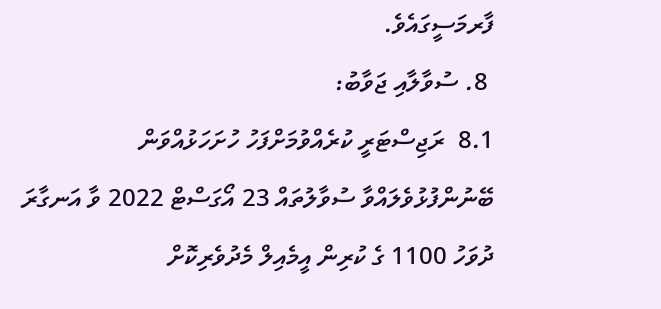ފާރމަސީގައެވެ.
 8. ސުވާލާއި ޖަވާބު:
8.1  ރަޖިސްޓަރީ ކުރެއްވުމަށްފަހު ހުށަހަޅުއްވަން ބޭނުންފުޅުވެލައްވާ ސުވާލުތައް 23 އޯގަސްޓް 2022 ވާ އަނގާރަ ދުވަހު 1100 ގެ ކުރިން އީމެއިލް މެދުވެރިކޮށް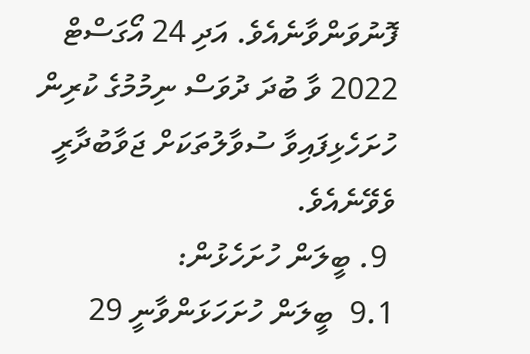ފޮނުވަންވާނެއެވެ. އަދި 24 އޯގަސްޓް 2022 ވާ ބުދަ ދުވަސް ނިމުމުގެ ކުރިން ހުށަހެޅިފައިވާ ސުވާލުތަކަށް ޖަވާބުދާރީ ވެވޭނެއެވެ.
 9. ބީލަން ހުށަހެޅުން:
9.1  ބީލަން ހުށަހަޅަންވާނީ 29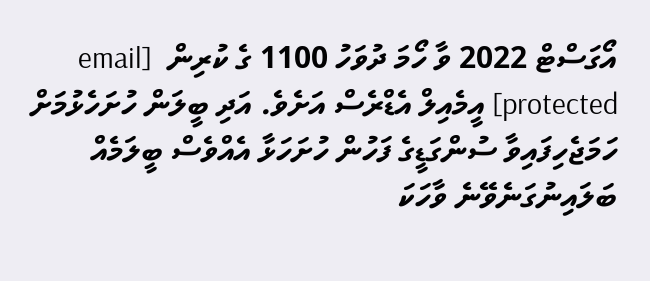އޯގަސްޓް 2022 ވާ ހޯމަ ދުވަހު 1100 ގެ ކުރިން  [email protected] އީމެއިލް އެޑްރެސް އަށެވެ. އަދި ބީލަން ހުށަހެޅުމަށް ހަމަޖެހިފައިވާ ސުންގަޑީގެ ފަހުން ހުށަހަޅާ އެއްވެސް ބީލަމެއް ބަލައިނުގަނެވޭނެ ވާހަކަ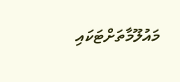މައުލޫމާތަށްޓަކައި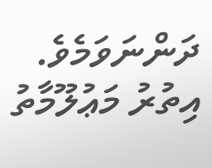ދަންނަވަމެވެ.
އިތުރު މަޢުލޫމާތު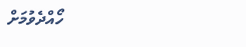ހޯއްދެވުމަށް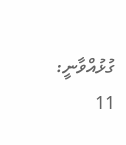ގުޅުއްވާނީ:
11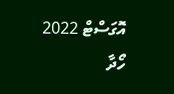އޮގަސްޓް 2022
ހޯދާ